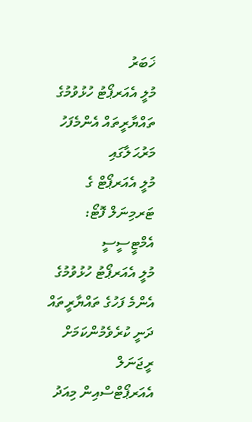ޚަބަރު
މުލީ އެއަރޕޯޓު ހުޅުވުމުގެ ތައްޔާރީތައް އެންމެފަހު މަރުޙަލާގައި
މުލީ އެއަރޕޯޓް ގެ ޓަރމިނަލް ފޮޓޯ: އެމްޓީސީސީ
މުލީ އެއަރޕޯޓު ހުޅުވުމުގެ އެންމެ ފަހުގެ ތައްޔާރީތައް ދަނީ ކުރެވެމުންކަމަށް ރީޖަނަލް އެއަރޕޯޓްސްއިން މިއަދު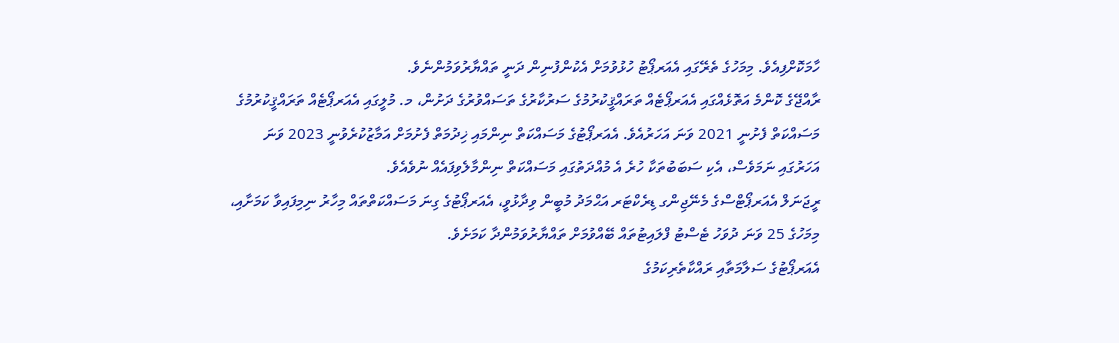ހާމަކޮށްފިއެވެ. މިމަހުގެ ތެރޭގައި އެއަރޕޯޓު ހުޅުވުމަށް އެކުންފުނިން ދަނީ ތައްޔާރުވަމުންނެވެ.
ރާއްޖޭގެ ކޮންމެ އަތޮޅެއްގައި އެއަރޕޯޓެއް ތަރައްޤީކުރުމުގެ ސަރުކާރުގެ ތަސައްވުރުގެ ދަށުން، މ. މުލީގައި އެއަރޕޯޓެއް ތަރައްޤީކުރުމުގެ މަސައްކަތް ފެށުނީ 2021 ވަނަ އަހަރުއެވެ. އެއަރޕޯޓުގެ މަސައްކަތް ނިންމައި ޚިދުމަތް ފެށުމަށް އަމާޒުކުރެވުނީ 2023 ވަނަ އަހަރުގައި ނަމަވެސް، އެކި ސަބަބުތަކާ ހުރެ އެ މުއްދަތުގައި މަސައްކަތް ނިންމާލެވިފައެއް ނުވެއެވެ.
ރީޖަނަލް އެއަރޕޯޓްސްގެ މެނޭޖިންގ ޑިރެކްޓަރ އަޙްމަދު މުބީން ވިދާޅުވީ، އެއަރޕޯޓުގެ ގިނަ މަސައްކަތްތައް މިހާރު ނިމިފައިވާ ކަމަށާއި، މިމަހުގެ 25 ވަނަ ދުވަހު ޓެސްޓު ފްލައިޓުތައް ބޭއްވުމަށް ތައްޔާރުވަމުންދާ ކަމަށެވެ.
އެއަރޕޯޓުގެ ސަލާމަތާއި ރައްކާތެރިކަމުގެ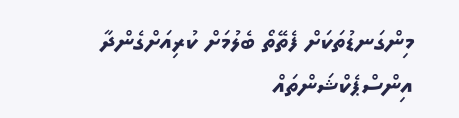މިންގަނޑުތަކަށް ފެތޭތޯ ބެލުމަށް ކުރިއަށްގެންދާ އިންސްޕެކްޝަންތައް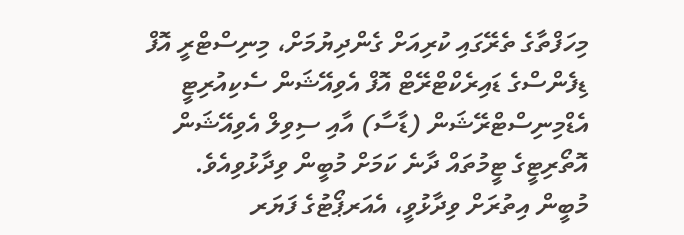މިހަފްތާގެ ތެރޭގައި ކުރިއަށް ގެންދިޔުމަށް، މިނިސްޓްރީ އޮފް ޑިފެންސްގެ ޑައިރެކްޓްރޭޓް އޮފް އެވިއޭޝަން ސެކިއުރިޓީ އެޑްމިނިސްޓްރޭޝަން (ޑާސާ) އާއި ސިވިލް އެވިއޭޝަން އޮތޯރިޓީގެ ޓީމުތައް ދާނެ ކަމަށް މުބީން ވިދާޅުވިއެވެ.
މުބީން އިތުރަށް ވިދާޅުވީ، އެއަރޕޯޓުގެ ފަޔަރ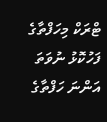ޓްރަކް މިހަފްތާގެ ފަހުކޮޅު ނުވަތަ އަންނަ ހަފްތާގެ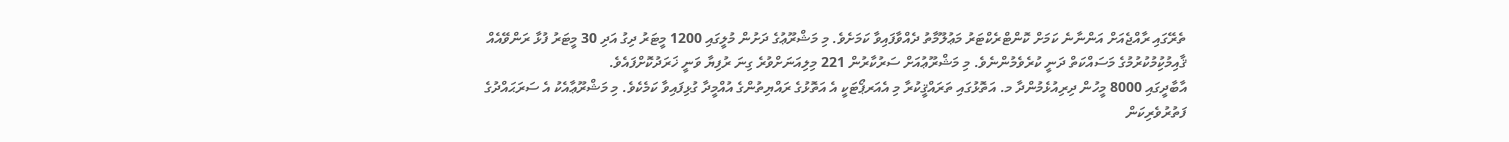ތެރޭގައި ރާއްޖެއަށް އަންނާނެ ކަމަށް ކޮންޓްރެކްޓަރު މަޢުލޫމާތު ދެއްވާފައިވާ ކަމަށެވެ. މި މަޝްރޫޢުގެ ދަށުން މުލީގައި 1200 މީޓަރު ދިގު އަދި 30 މީޓަރު ފުޅާ ރަންވޭއެއް ޤާއިމުކުިމުކުރުމުގެ މަސައްކަތް ދަނީ ކުރެވެމުންނެވެ. މި މަޝްރޫޢުއަށް ސަރުކާރުން 221 މިލިއަނަށްވުރެ ގިނަ ރުފިޔާ ވަނީ ޚަރަދުކޮށްފައެވެ.
އާބާދީގައި 8000 މީހުން ދިރިއުޅެމުންދާ މ. އަތޮޅުގައި ތަރައްޤީކުރާ މި އެއަރޕޯޓަކީ އެ އަތޮޅުގެ ރައްޔިތުންގެ އުއްމީދާ ގުޅިފައިވާ ކަމެކެވެ. މި މަޝްރޫޢާއެކު އެ ސަރަޙައްދުގެ ފަތުރުވެރިކަން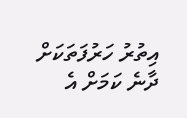އިތުރު ހަރުފަތަކަށް ދާނެ ކަމަށް އެ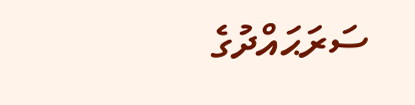ސަރަޙައްދުގެ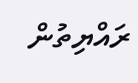ރައްޔިތުން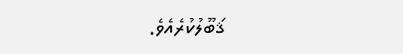ޤަބޫލުކުރެއެވެ.